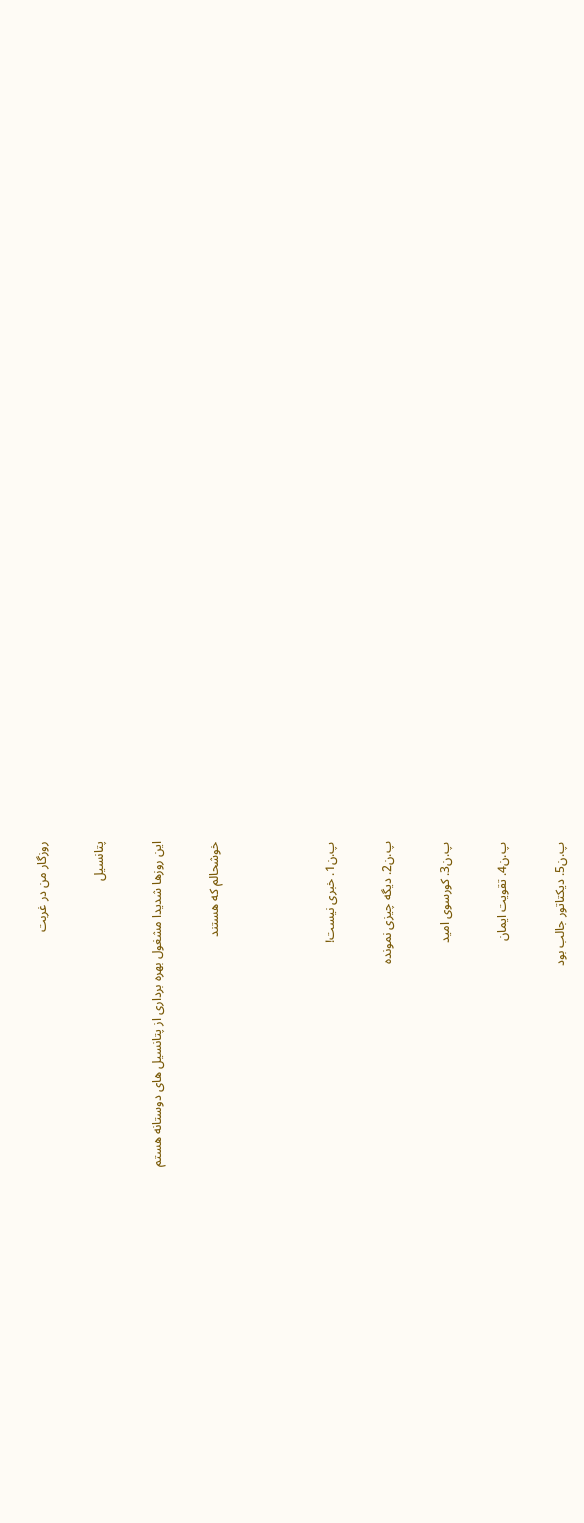روزگار من در غربت

پتانسیل

این روزها شدیدا مشغول بهره برداری از پتانسیل های دوستانه هستم

خوشحالم که هستند



پ.ن1. خبری نیست!

پ.ن2. دیگه چیزی نمونده

پ.ن3. کورسوی امید

پ.ن4. تقویت ایمان

پ.ن5. دیکتاتور جالب بود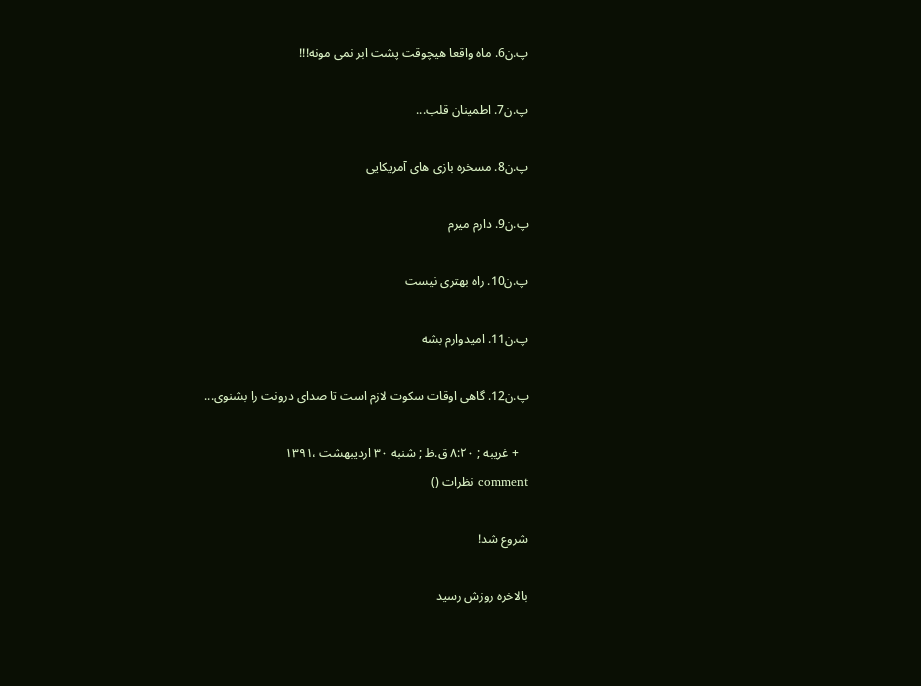پ.ن6. ماه واقعا هیچوقت پشت ابر نمی مونه!!!

پ.ن7. اطمینان قلب...

پ.ن8. مسخره بازی های آمریکایی

پ.ن9. دارم میرم

پ.ن10. راه بهتری نیست

پ.ن11. امیدوارم بشه

پ.ن12. گاهی اوقات سکوت لازم است تا صدای درونت را بشنوی...

   + غریبه ; ۸:٢٠ ق.ظ ; شنبه ۳٠ اردیبهشت ،۱۳٩۱
comment نظرات ()

شروع شد!

بالاخره روزش رسید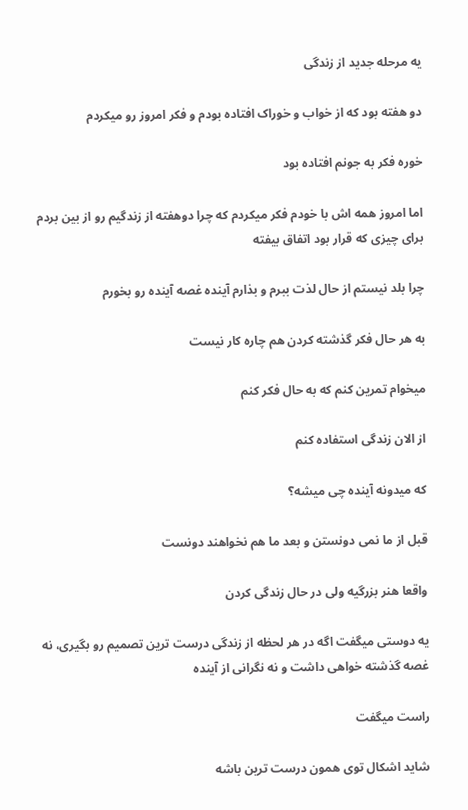یه مرحله جدید از زندگی

دو هفته بود که از خواب و خوراک افتاده بودم و فکر امروز رو میکردم

خوره فکر به جونم افتاده بود

اما امروز همه اش با خودم فکر میکردم که چرا دوهفته از زندگیم رو از بین بردم برای چیزی که قرار بود اتفاق بیفته

چرا بلد نیستم از حال لذت ببرم و بذارم آینده غصه آینده رو بخورم

به هر حال فکر گذشته کردن هم چاره کار نیست

میخوام تمرین کنم که به حال فکر کنم

از الان زندگی استفاده کنم

که میدونه آینده چی میشه؟

قبل از ما نمی دونستن و بعد ما هم نخواهند دونست

واقعا هنر بزرگیه ولی در حال زندگی کردن

یه دوستی میگفت اگه در هر لحظه از زندگی درست ترین تصمیم رو بگیری، نه غصه گذشته خواهی داشت و نه نگرانی از آینده

راست میگفت

شاید اشکال توی همون درست ترین باشه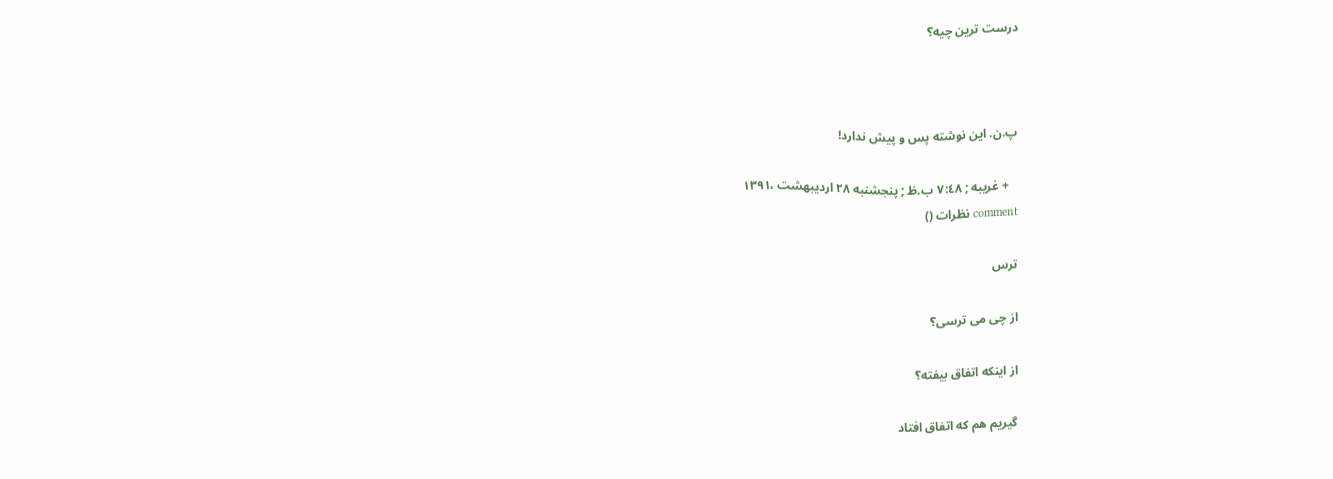درست ترین چیه؟



پ.ن. این نوشته پس و پیش ندارد!

   + غریبه ; ٧:٤۸ ب.ظ ; پنجشنبه ٢۸ اردیبهشت ،۱۳٩۱
comment نظرات ()

ترس

از چی می ترسی؟

از اینکه اتفاق بیفته؟

گیریم هم که اتفاق افتاد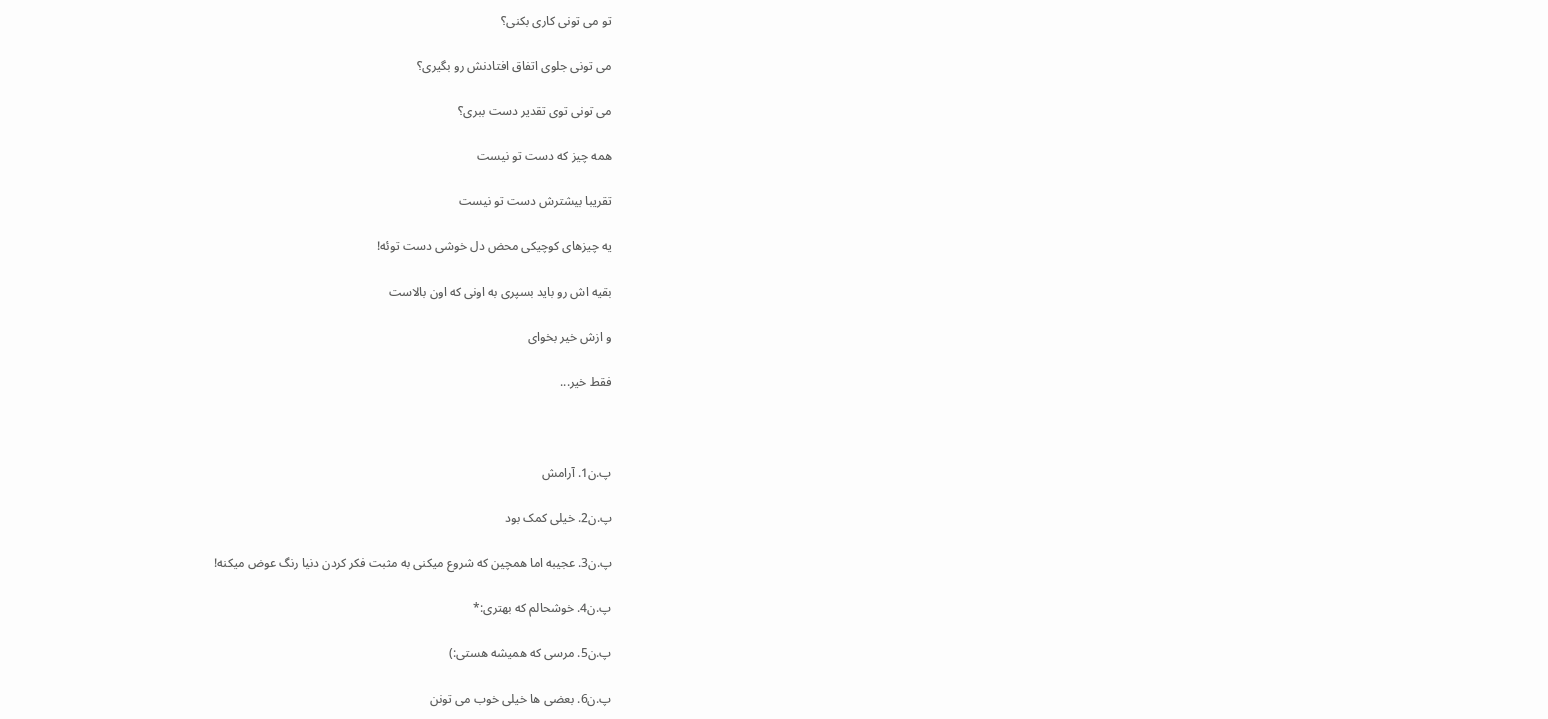تو می تونی کاری بکنی؟

می تونی جلوی اتفاق افتادنش رو بگیری؟

می تونی توی تقدیر دست ببری؟

همه چیز که دست تو نیست

تقریبا بیشترش دست تو نیست

یه چیزهای کوچیکی محض دل خوشی دست توئه!

بقیه اش رو باید بسپری به اونی که اون بالاست

و ازش خیر بخوای

فقط خیر...



پ.ن1. آرامش

پ.ن2. خیلی کمک بود

پ.ن3. عجیبه اما همچین که شروع میکنی به مثبت فکر کردن دنیا رنگ عوض میکنه!

پ.ن4. خوشحالم که بهتری:*

پ.ن5. مرسی که همیشه هستی:)

پ.ن6. بعضی ها خیلی خوب می تونن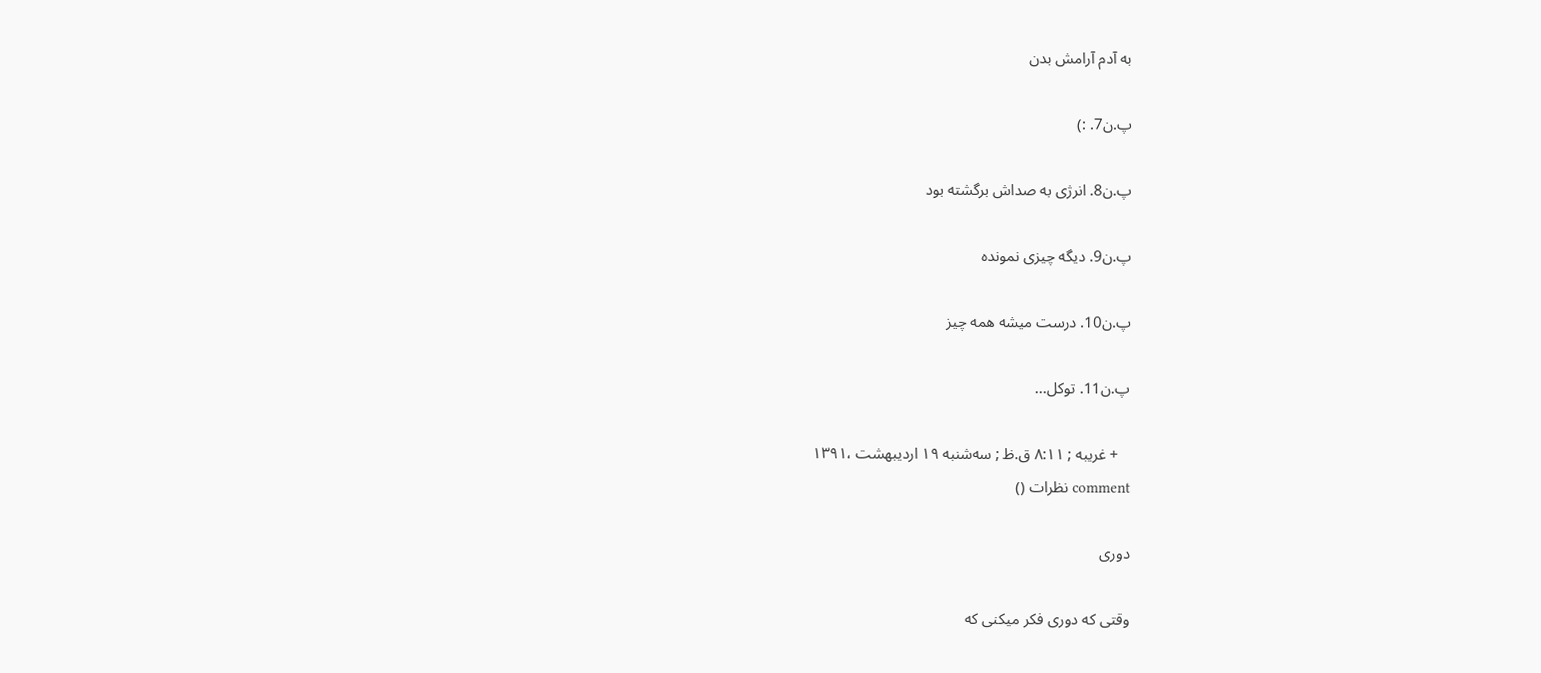به آدم آرامش بدن

پ.ن7. :)

پ.ن8. انرژی به صداش برگشته بود

پ.ن9. دیگه چیزی نمونده

پ.ن10. درست میشه همه چیز

پ.ن11. توکل...

   + غریبه ; ۸:۱۱ ق.ظ ; سه‌شنبه ۱٩ اردیبهشت ،۱۳٩۱
comment نظرات ()

دوری

وقتی که دوری فکر میکنی که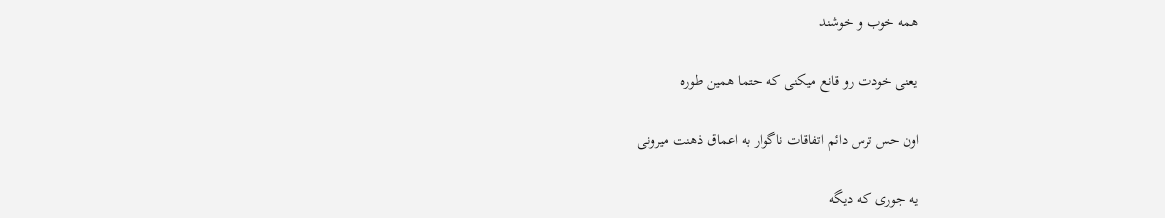همه خوب و خوشند

یعنی خودت رو قانع میکنی که حتما همین طوره

اون حس ترس دائم اتفاقات ناگوار به اعماق ذهنت میرونی

یه جوری که دیگه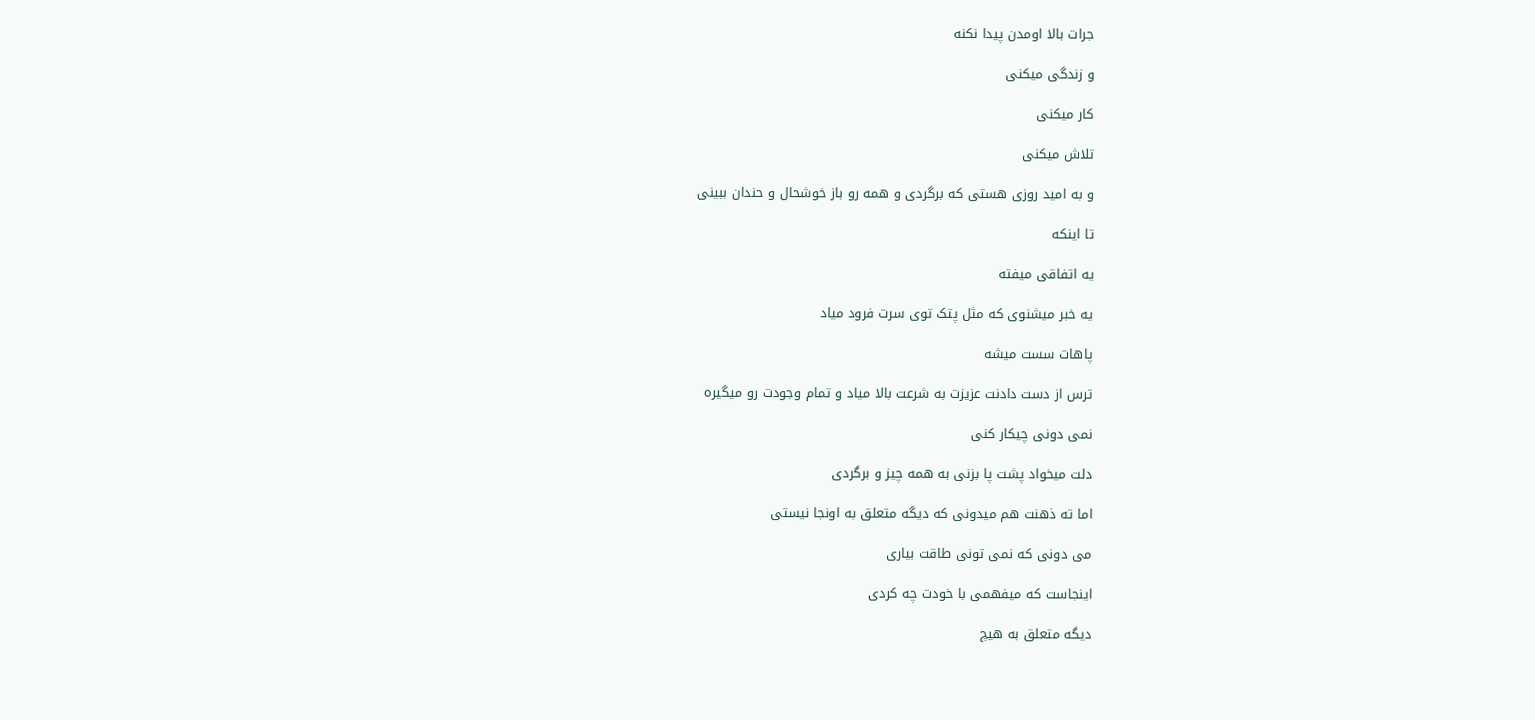جرات بالا اومدن پیدا نکنه

و زندگی میکنی

کار میکنی

تلاش میکنی

و به امید روزی هستی که برگردی و همه رو باز خوشحال و حندان ببینی

تا اینکه

یه اتفاقی میفته

یه خبر میشنوی که مثل پتک توی سرت فرود میاد

پاهات سست میشه

ترس از دست دادنت عزیزت به شرعت بالا میاد و تمام وجودت رو میگیره

نمی دونی چیکار کنی

دلت میخواد پشت پا بزنی به همه چیز و برگردی

اما ته ذهنت هم میدونی که دیگه متعلق به اونجا نیستی

می دونی که نمی تونی طاقت بیاری

اینجاست که میفهمی با خودت چه کردی

دیگه متعلق به هیچ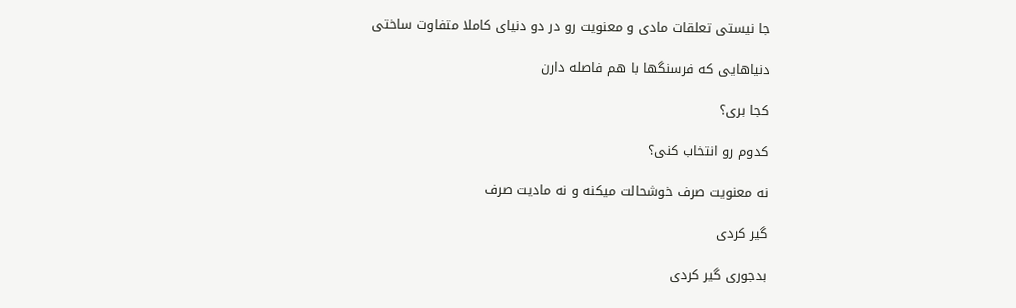جا نیستی تعلقات مادی و معنویت رو در دو دنیای کاملا متفاوت ساختی

دنیاهایی که فرسنگها با هم فاصله دارن

کجا بری؟

کدوم رو انتخاب کنی؟

نه معنویت صرف خوشحالت میکنه و نه مادیت صرف

گیر کردی

بدجوری گیر کردی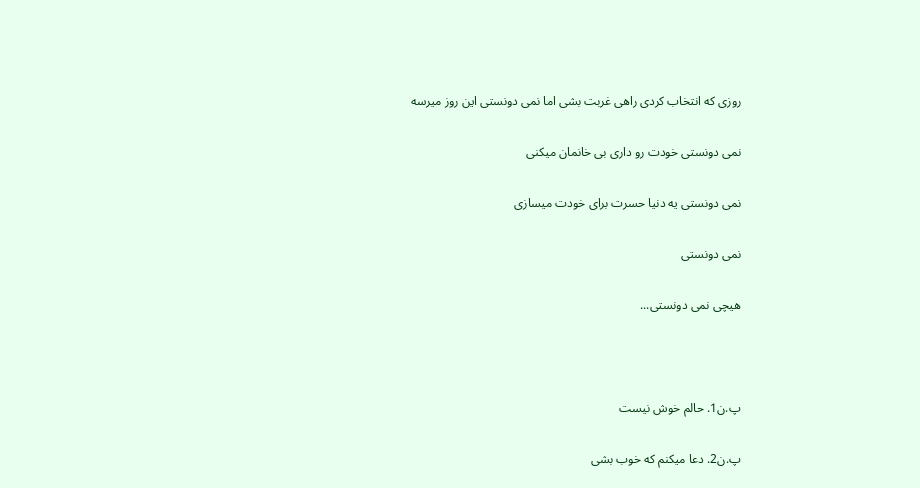روزی که انتخاب کردی راهی غربت بشی اما نمی دونستی این روز میرسه

نمی دونستی خودت رو داری بی خانمان میکنی

نمی دونستی یه دنیا حسرت برای خودت میسازی

نمی دونستی

هیچی نمی دونستی...



پ.ن1. حالم خوش نیست

پ.ن2. دعا میکنم که خوب بشی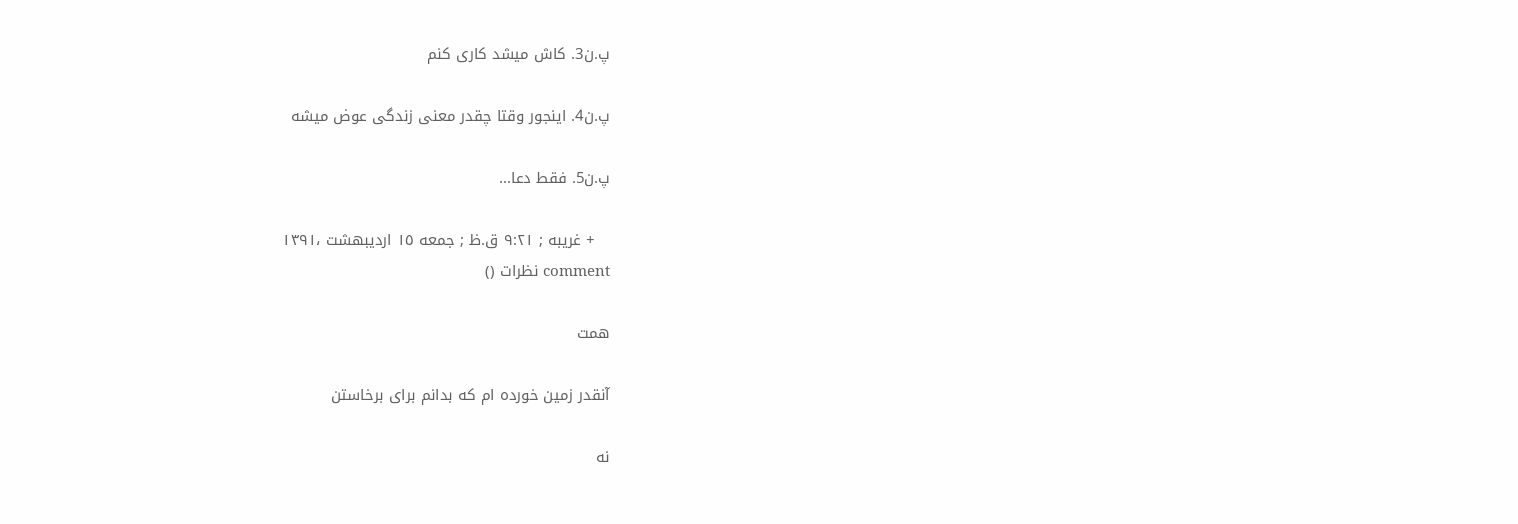پ.ن3. کاش میشد کاری کنم

پ.ن4. اینجور وقتا چقدر معنی زندگی عوض میشه

پ.ن5. فقط دعا...

   + غریبه ; ٩:٢۱ ق.ظ ; جمعه ۱٥ اردیبهشت ،۱۳٩۱
comment نظرات ()

همت

آنقدر زمین خورده ام که بدانم برای برخاستن

نه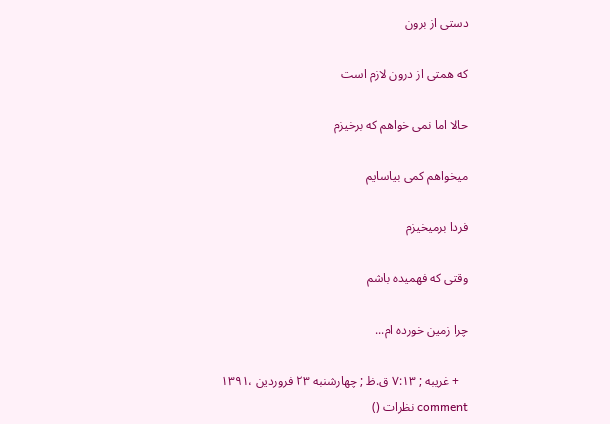دستی از برون

که همتی از درون لازم است

حالا اما نمی خواهم که برخیزم

میخواهم کمی بیاسایم

فردا برمیخیزم

وقتی که فهمیده باشم

چرا زمین خورده ام...

   + غریبه ; ٧:۱۳ ق.ظ ; چهارشنبه ٢۳ فروردین ،۱۳٩۱
comment نظرات ()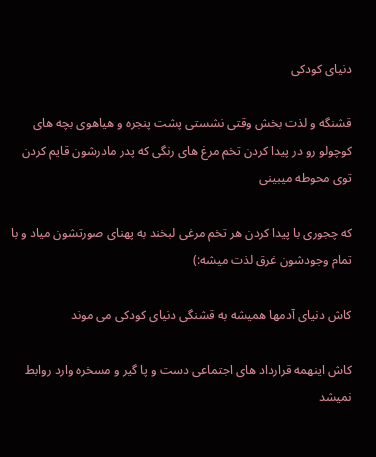دنیای کودکی

قشنگه و لذت بخش وقتی نشستی پشت پنجره و هیاهوی بچه های کوچولو رو در پیدا کردن تخم مرغ های رنگی که پدر مادرشون قایم کردن توی محوطه میبینی

که چجوری با پیدا کردن هر تخم مرغی لبخند به پهنای صورتشون میاد و با تمام وجودشون غرق لذت میشه:)

کاش دنیای آدمها همیشه به قشنگی دنیای کودکی می موند

کاش اینهمه قرارداد های اجتماعی دست و پا گیر و مسخره وارد روابط نمیشد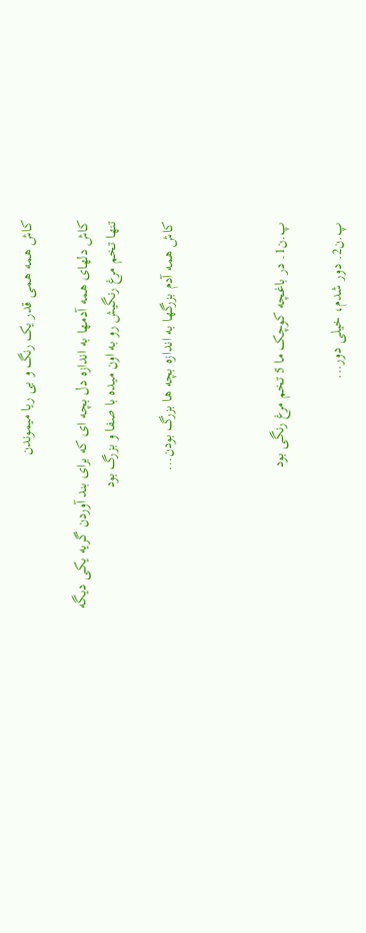کاش همه همی قدر یک رنگ و بی ریا میموندن

کاش دلهای همه آدمها به اندازه دل بچه ای که برای بند آوردن گریه یکی دیگه تنها تخم مرغ رنگیش رو به اون میده با صفا و بزرگ بود

کاش همه آدم بزرگها به اندازه بچه ها بزرگ بودن...



پ.ن1. در باغچه کوچک ما 5 تخم مرغ رنگی بود

پ.ن2. دور شدم، خیلی دور...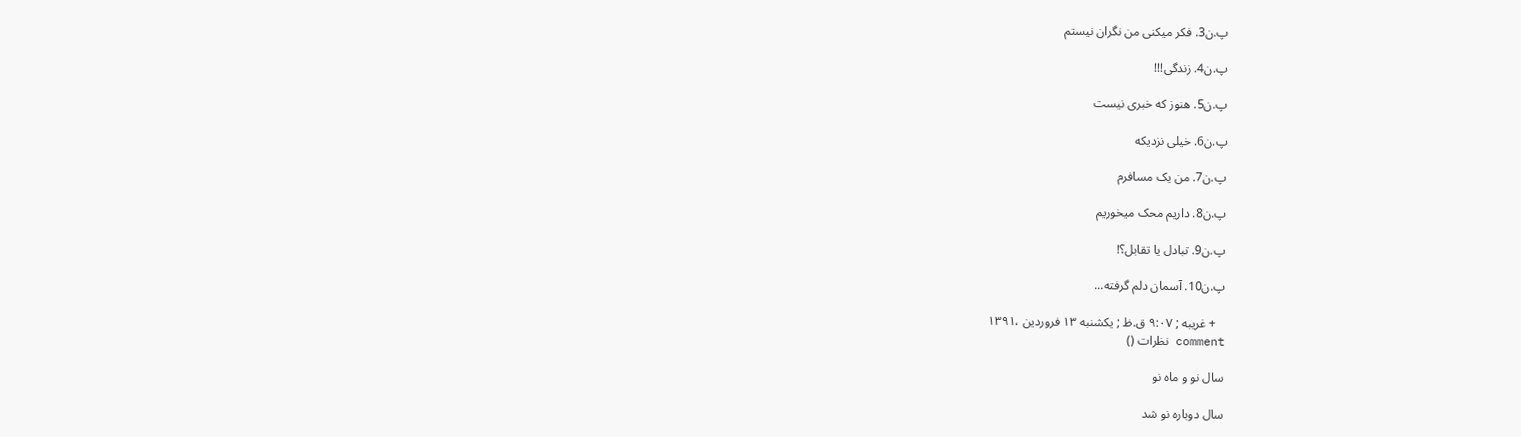پ.ن3. فکر میکنی من نگران نیستم

پ.ن4. زندگی!!!

پ.ن5. هنوز که خبری نیست

پ.ن6. خیلی نزدیکه

پ.ن7. من یک مسافرم

پ.ن8. داریم محک میخوریم

پ.ن9. تبادل یا تقابل؟!

پ.ن10. آسمان دلم گرفته...

   + غریبه ; ٩:٠٧ ق.ظ ; یکشنبه ۱۳ فروردین ،۱۳٩۱
comment نظرات ()

سال نو و ماه نو

سال دوباره نو شد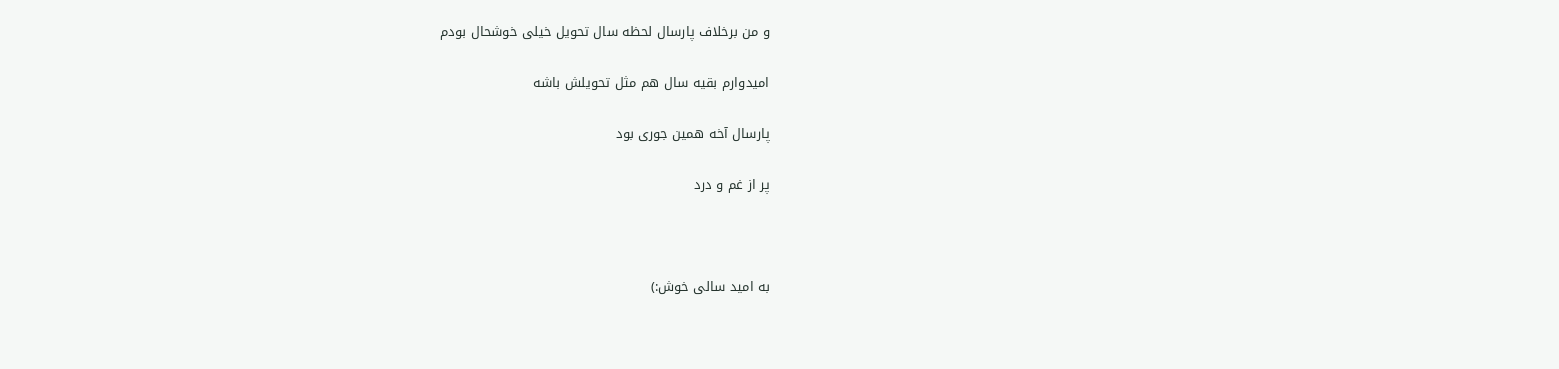و من برخلاف پارسال لحظه سال تحویل خیلی خوشحال بودم

امیدوارم بقیه سال هم مثل تحویلش باشه

پارسال آخه همین جوری بود

پر از غم و درد



به امید سالی خوش:)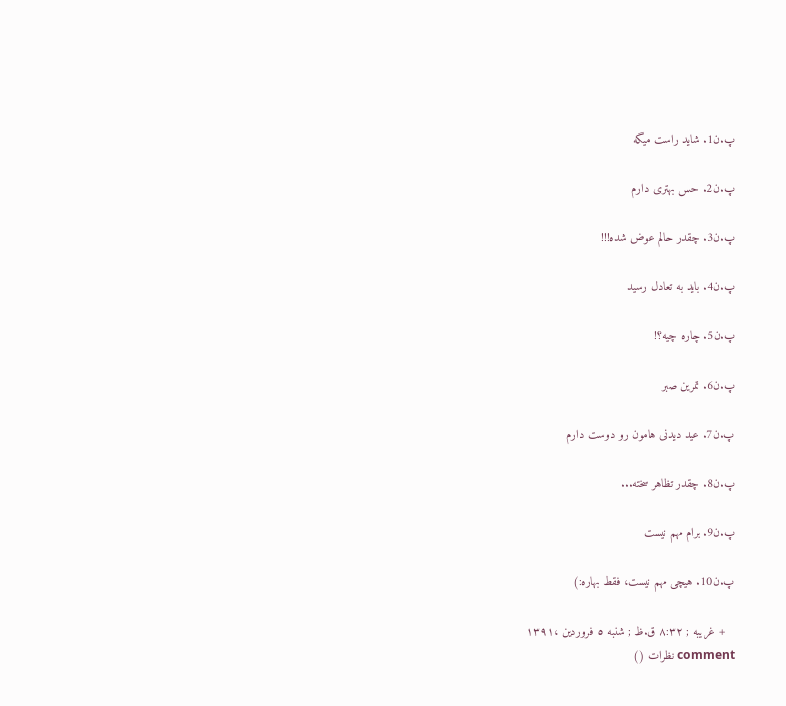پ.ن1. شاید راست میگه

پ.ن2. حس بهتری دارم

پ.ن3. چقدر حالم عوض شده!!!

پ.ن4. باید به تعادل رسید

پ.ن5. چاره چیه؟!

پ.ن6. تمرین صبر

پ.ن7. عید دیدنی هامون رو دوست دارم

پ.ن8. چقدر تظاهر سخته...

پ.ن9. برام مهم نیست

پ.ن10. هیچی مهم نیست، فقط بهاره:)

   + غریبه ; ۸:۳٢ ق.ظ ; شنبه ٥ فروردین ،۱۳٩۱
comment نظرات ()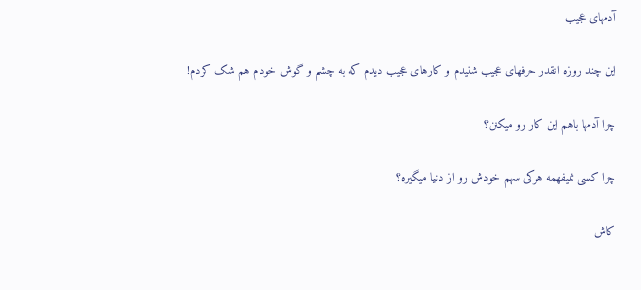آدمهای عجیب

این چند روزه انقدر حرفهای عجیب شنیدم و کارهای عجیب دیدم که به چشم و گوش خودم هم شک کردم!

چرا آدمها باهم این کار رو میکنن؟

چرا کسی نمیفهمه هرکی سهم خودش رو از دنیا میگیره؟

کاش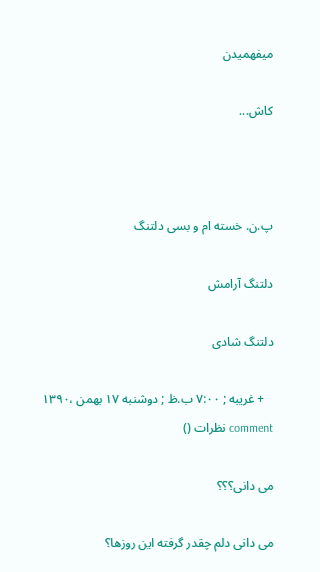میفهمیدن

کاش...



پ.ن. خسته ام و بسی دلتنگ

دلتنگ آرامش

دلتنگ شادی

   + غریبه ; ٧:٠٠ ب.ظ ; دوشنبه ۱٧ بهمن ،۱۳٩٠
comment نظرات ()

می دانی؟؟؟

می دانی دلم چقدر گرفته این روزها؟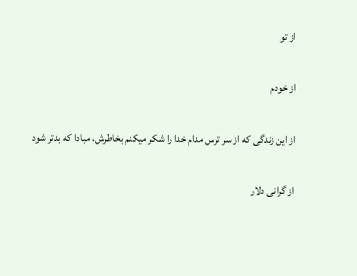از تو

از خودم

از این زندگی که از سر ترس مدام خدا را شکر میکنم بخاطرش، مبادا که بدتر شود

از گرانی دلار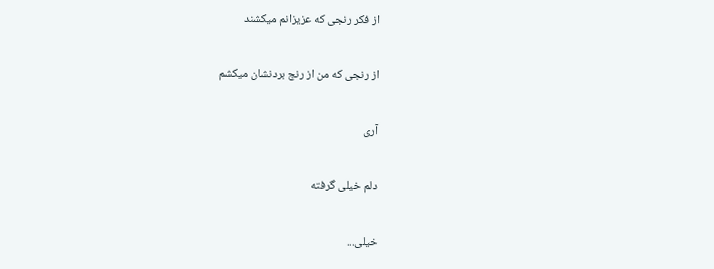از فکر رنجی که عزیزانم میکشند

از رنجی که من از رنج بردنشان میکشم

آری

دلم خیلی گرفته

خیلی...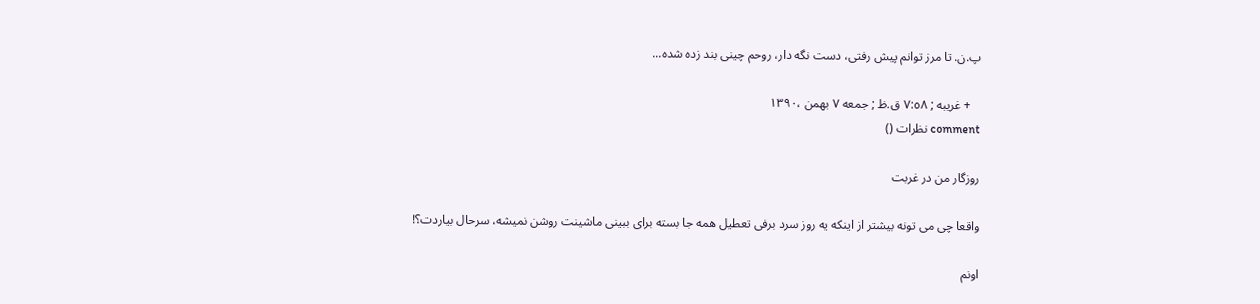پ.ن. تا مرز توانم پیش رفتی، دست نگه دار، روحم چینی بند زده شده...

   + غریبه ; ٧:٥۸ ق.ظ ; جمعه ٧ بهمن ،۱۳٩٠
comment نظرات ()

روزگار من در غربت

واقعا چی می تونه بیشتر از اینکه یه روز سرد برفی تعطیل همه جا بسته برای ببینی ماشینت روشن نمیشه، سرحال بیاردت؟!

اونم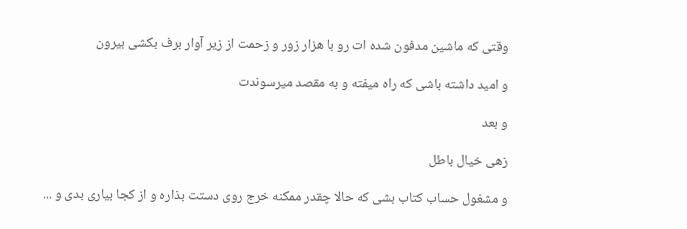وقتی که ماشین مدفون شده ات رو با هزار زور و زحمت از زیر آوار برف بکشی بیرون

و امید داشته باشی که راه میفته و به مقصد میرسوندت

و بعد

زهی خیال باطل

و مشغول حساب کتاب بشی که حالا چقدر ممکنه خرج روی دستت بذاره و از کجا بیاری بدی و ...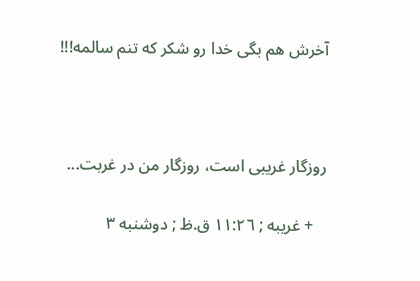آخرش هم بگی خدا رو شکر که تنم سالمه!!!



روزگار غریبی است، روزگار من در غربت...

   + غریبه ; ۱۱:٢٦ ق.ظ ; دوشنبه ۳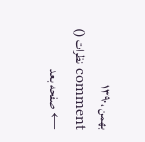بهمن ،۱۳٩٠
comment نظرات ()
← صفحه بعد